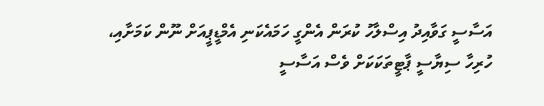އަސާސީ ގަވާއިދު އިސްލާހު ކުރަން އެންގީ ހަމައެކަނި އެމްޑީޕީއަށް ނޫން ކަމަށާއި، ހުރިހާ ސިޔާސީ ޕާޓީތަކަކަށް ވެސް އަސާސީ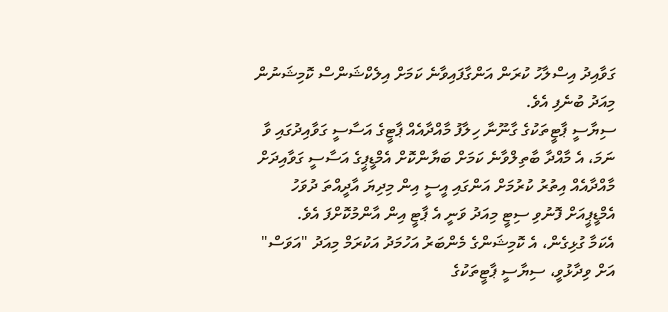ގަވާއިދު އިސްލާހު ކުރަން އަންގާފައިވާނެ ކަމަށް އިލެކްޝަންސް ކޮމިޝަނުން މިއަދު ބުނެފި އެވެ.
ސިޔާސީ ޕާޓީތަކުގެ ގާނޫނާ ހިލާފު މާއްދާއެއް ޕާޓީގެ އަސާސީ ގަވާއިދުގައި ވާ ނަމަ، އެ މާއްދާ ބާތިލްވާނެ ކަމަށް ބަޔާންކޮށް އެމްޑީޕީގެ އަސާސީ ގަވާއިދަށް މާއްދާއެއް އިތުރު ކުރުމަށް އަންގައި އީސީ އިން މިދިޔަ އާދީއްތަ ދުވަހު އެމްޑީޕީއަށް ފޮނުވި ސިޓީ މިއަދު ވަނީ އެ ޕާޓީ އިން އާންމުކޮށްފަ އެވެ.
އެކަމާ ގުޅިގެން، އެ ކޮމިޝަންގެ މެންބަރު އަހުމަދު އަކުރަމް މިއަދު "އަވަސް" އަށް ވިދާޅުވީ، ސިޔާސީ ޕާޓީތަކުގެ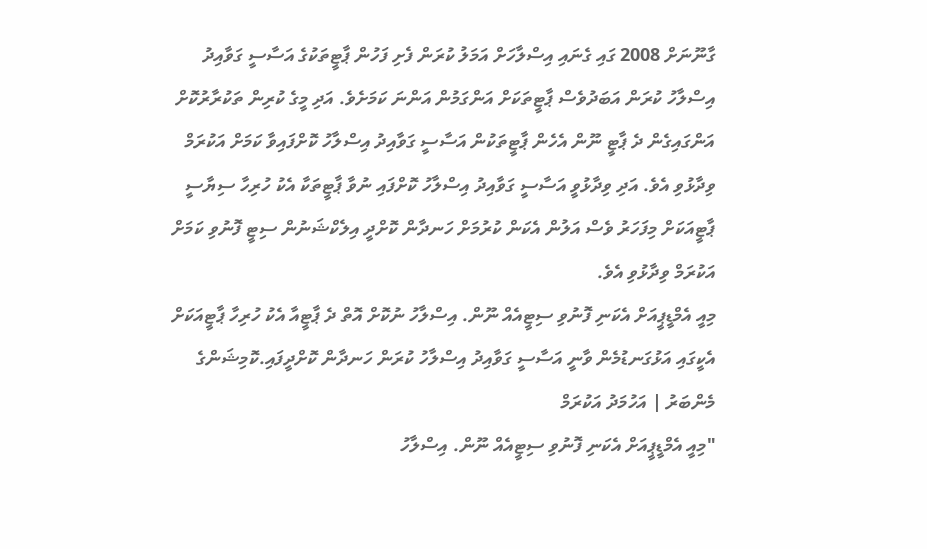ގާނޫނަށް 2008 ގައި ގެނައި އިސްލާހަށް އަމަލު ކުރަން ފެށި ފަހުން ޕާޓީތަކުގެ އަސާސީ ގަވާއިދު އިސްލާހު ކުރަން އަބަދުވެސް ޕާޓީތަކަށް އަންގަމުން އަންނަ ކަމަށެވެ. އަދި މީގެ ކުރިން ތަކުރާރުކޮށް އަންގައިގެން ދެ ޕާޓީ ނޫން އެހެން ޕާޓީތަކުން އަސާސީ ގަވާއިދު އިސްލާހު ކޮށްފައިވާ ކަމަށް އަކުރަމް ވިދާޅުވި އެވެ. އަދި ވިދާޅުވީ އަސާސީ ގަވާއިދު އިސްލާހު ކޮށްފައި ނުވާ ޕާޓީތަކާ އެކު ހުރިހާ ސިޔާސީ ޕާޓީއަކަށް މިފަހަރު ވެސް އަލުން އެކަން ކުރުމަށް ހަނދާން ކޮށްދީ އިލެކްޝަނުން ސިޓީ ފޮނުވި ކަމަށް އަކުރަމް ވިދާޅުވި އެވެ.
މިއީ އެމްޑީޕީއަށް އެކަނި ފޮނުވި ސިޓީއެއް ނޫން. އިސްލާހު ނުކޮށް އޮތް ދެ ޕާޓީއާ އެކު ހުރިހާ ޕާޓީއަކަށް އެކީގައި އަޅުގަނޑުމެން ވާނީ އަސާސީ ގަވާއިދު އިސްލާހު ކުރަން ހަނދާން ކޮށްދީފައި.ކޮމިޝަންގެ މެންބަރު | އަހުމަދު އަކުރަމް
"މިއީ އެމްޑީޕީއަށް އެކަނި ފޮނުވި ސިޓީއެއް ނޫން. އިސްލާހު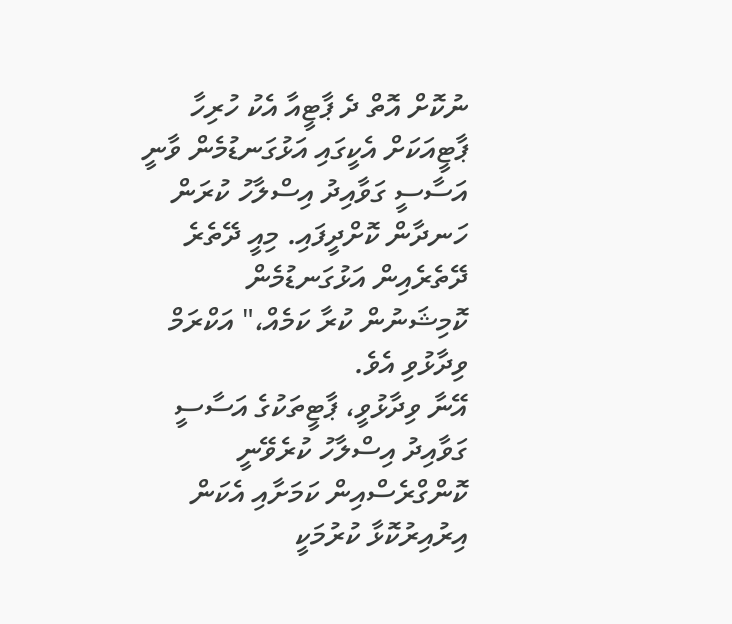ނުކޮށް އޮތް ދެ ޕާޓީއާ އެކު ހުރިހާ ޕާޓީއަކަށް އެކީގައި އަޅުގަނޑުމެން ވާނީ އަސާސީ ގަވާއިދު އިސްލާހު ކުރަން ހަނދާން ކޮށްދީފައި. މިއީ ދޭތެރެ ދޭތެރެއިން އަޅުގަނޑުމެން ކޮމިޝަނުން ކުރާ ކަމެއް،" އަކްރަމް ވިދާޅުވި އެވެ.
އޭނާ ވިދާޅުވީ، ޕާޓީތަކުގެ އަސާސީ ގަވާއިދު އިސްލާހު ކުރެވޭނީ ކޮންގްރެސްއިން ކަމަށާއި އެކަން އިރުއިރުކޮޅާ ކުރުމަކީ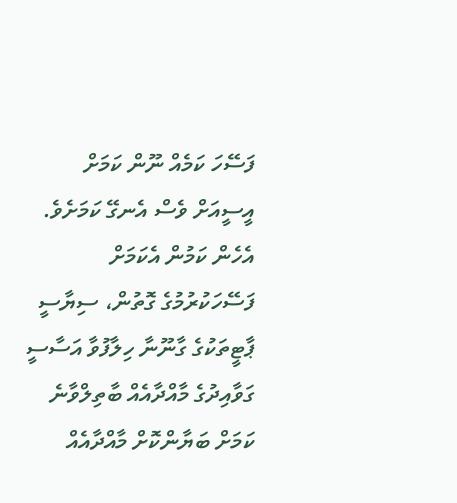ފަސޭހަ ކަމެއް ނޫން ކަމަށް އީސީއަށް ވެސް އެނގޭ ކަމަށެވެ. އެހެން ކަމުން އެކަމަށް ފަސޭހަކުރުމުގެ ގޮތުން، ސިޔާސީ ޕާޓީތަކުގެ ގާނޫނާ ހިލާފުވާ އަސާސީ ގަވާއިދުގެ މާއްދާއެއް ބާތިލްވާނެ ކަމަށް ބަޔާންކޮށް މާއްދާއެއް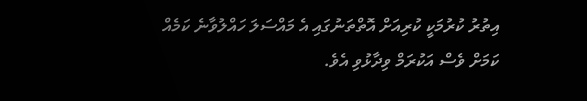އިތުރު ކުރުމަކީ ކުރިއަށް އޮތްތަނުގައި އެ މައްސަލަ ހައްލުވާނެ ކަމެއް ކަމަށް ވެސް އަކުރަމް ވިދާޅުވި އެވެ.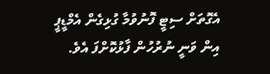އެގޮތަށް ސިޓީ ފޮނުވުމާ ގުޅިގެން އެމްޑީޕީ އިން ވަނީ ނުރުހުން ފާޅުކޮށްފަ އެވެ.